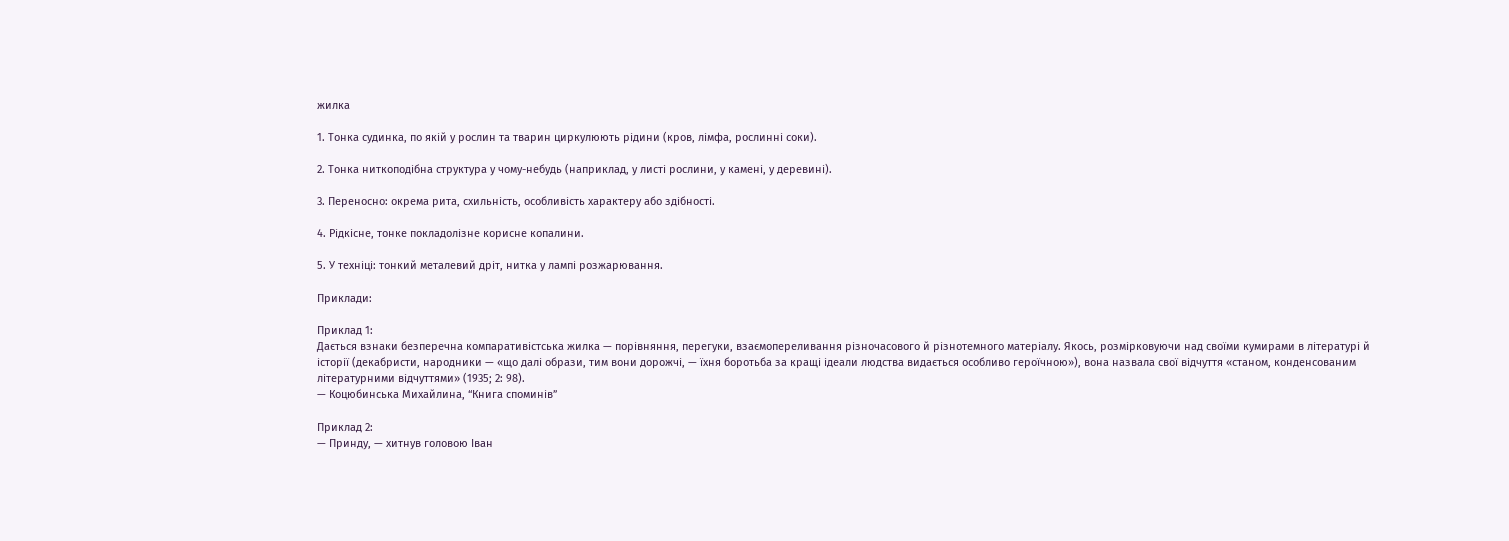жилка

1. Тонка судинка, по якій у рослин та тварин циркулюють рідини (кров, лімфа, рослинні соки).

2. Тонка ниткоподібна структура у чому-небудь (наприклад, у листі рослини, у камені, у деревині).

3. Переносно: окрема рита, схильність, особливість характеру або здібності.

4. Рідкісне, тонке покладолізне корисне копалини.

5. У техніці: тонкий металевий дріт, нитка у лампі розжарювання.

Приклади:

Приклад 1:
Дається взнаки безперечна компаративістська жилка — порівняння, перегуки, взаємопереливання різночасового й різнотемного матеріалу. Якось, розмірковуючи над своїми кумирами в літературі й історії (декабристи, народники — «що далі образи, тим вони дорожчі, — їхня боротьба за кращі ідеали людства видається особливо героїчною»), вона назвала свої відчуття «станом, конденсованим літературними відчуттями» (1935; 2: 98).
— Коцюбинська Михайлина, “Книга споминів”

Приклад 2:
— Принду, — хитнув головою Іван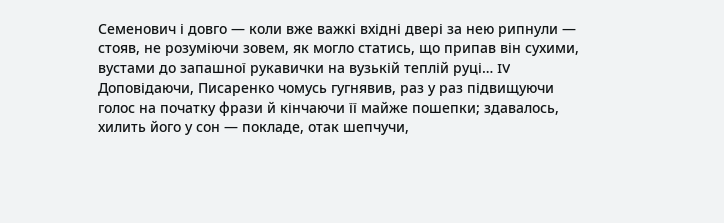Семенович і довго — коли вже важкі вхідні двері за нею рипнули — стояв, не розуміючи зовем, як могло статись, що припав він сухими, вустами до запашної рукавички на вузькій теплій руці… IV Доповідаючи, Писаренко чомусь гугнявив, раз у раз підвищуючи голос на початку фрази й кінчаючи її майже пошепки; здавалось, хилить його у сон — покладе, отак шепчучи,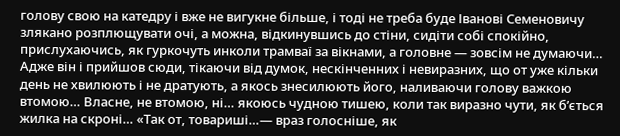голову свою на катедру і вже не вигукне більше, і тоді не треба буде Іванові Семеновичу злякано розплющувати очі, а можна, відкинувшись до стіни, сидіти собі спокійно, прислухаючись, як гуркочуть инколи трамваї за вікнами, а головне — зовсім не думаючи… Адже він і прийшов сюди, тікаючи від думок, нескінченних і невиразних, що от уже кільки день не хвилюють і не дратують, а якось знесилюють його, наливаючи голову важкою втомою… Власне, не втомою, ні… якоюсь чудною тишею, коли так виразно чути, як б’ється жилка на скроні… «Так от, товариші…— враз голосніше, як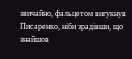звичайно, фальцетом вигукнув Писаренко, ніби зрадівши, що знайшов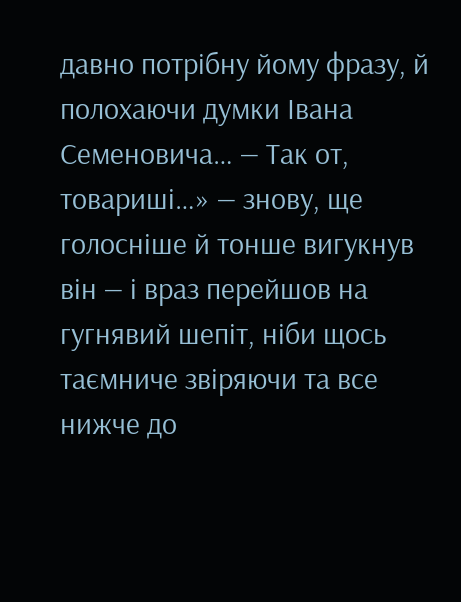давно потрібну йому фразу, й полохаючи думки Івана Семеновича… — Так от, товариші…» — знову, ще голосніше й тонше вигукнув він — і враз перейшов на гугнявий шепіт, ніби щось таємниче звіряючи та все нижче до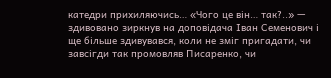катедри прихиляючись… «Чого це він… так?..» — здивовано зиркнув на доповідача Іван Семенович і ще більше здивувався, коли не зміг пригадати, чи завсігди так промовляв Писаренко, чи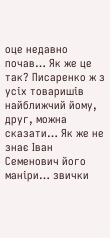оце недавно почав… Як же це так? Писаренко ж з усіх товаришів найближчий йому, друг, можна сказати… Як же не знає Іван Семенович його маніри… звички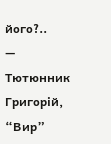його?..
— Тютюнник Григорій, “Вир”